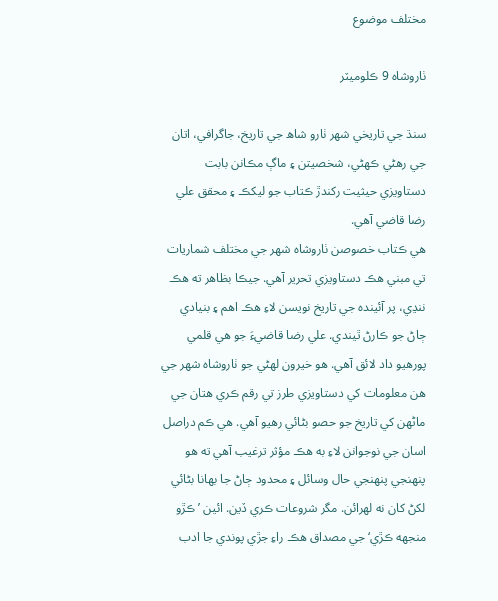مختلف موضوع

ٺاروشاه 9 ڪلوميٽر

سنڌ جي تاريخي شهر ٺارو شاھ جي تاريخ، جاگرافي، اتان جي رھڻي ڪھڻي، شخصيتن ۽ ماڳ مڪانن بابت دستاويزي حيثيت رکندڙ ڪتاب جو ليکڪ ۽ محقق علي رضا قاضي آھي.
ھي ڪتاب خصوصن ٺاروشاه شهر جي مختلف شماريات تي مبني هڪ دستاويزي تحرير آهي. جيڪا بظاهر ته هڪ ننڍي، پر آئينده جي تاريخ نويسن لاءِ هڪ اهم ۽ بنيادي ڄاڻ جو ڪارڻ ٿيندي. علي رضا قاضيءَ جو هي قلمي پورهيو داد لائق آهي. هو خيرون لهڻي جو ٺاروشاه شهر جي هن معلومات کي دستاويزي طرز تي رقم ڪري هتان جي ماڻهن کي تاريخ جو حصو بڻائي رهيو آهي. هي ڪم دراصل اسان جي نوجوانن لاءِ به هڪ مؤثر ترغيب آهي ته هو پنهنجي پنهنجي حال وسائل ۽ محدود ڄاڻ جا بهانا بڻائي لکڻ کان نه لهرائن. مگر شروعات ڪري ڏين. ائين ’ڪڙو منجھه ڪڙي‘ جي مصداق هڪ راءِ جڙي پوندي جا ادب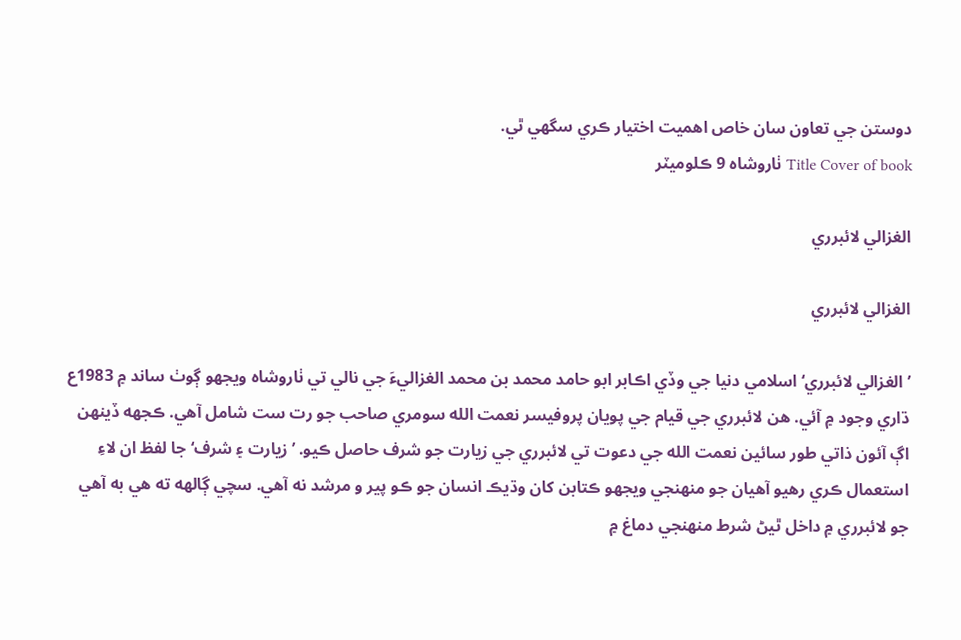دوستن جي تعاون سان خاص اهميت اختيار ڪري سگھي ٿي.
Title Cover of book ٺاروشاه 9 ڪلوميٽر

الغزالي لائبرري

الغزالي لائبرري

’الغزالي لائبرري‘ اسلامي دنيا جي وڏي اڪابر ابو حامد محمد بن محمد الغزاليءَ جي نالي تي ٺاروشاه ويجهو ڳوٺ ساند ۾ 1983ع ڌاري وجود ۾ آئي. هن لائبرري جي قيام جي پويان پروفيسر نعمت الله سومري صاحب جو رت ست شامل آهي. ڪجهه ڏينهن اڳ آئون ذاتي طور سائين نعمت الله جي دعوت تي لائبرري جي زيارت جو شرف حاصل ڪيو. ’زيارت ۽ شرف‘ جا لفظ ان لاءِ استعمال ڪري رهيو آهيان جو منهنجي ويجهو ڪتابن کان وڌيڪ انسان جو ڪو پير و مرشد نه آهي. سچي ڳالهه ته هي به آهي جو لائبرري ۾ داخل ٿيڻ شرط منهنجي دماغ ۾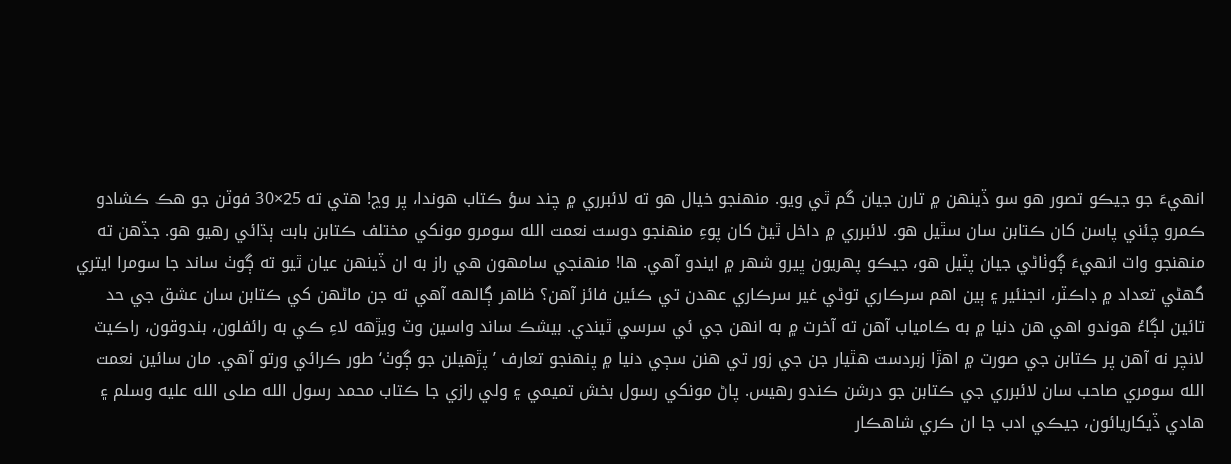انهيءَ جو جيڪو تصور هو سو ڏينهن ۾ تارن جيان گم ٿي ويو. منهنجو خيال هو ته لائبرري ۾ چند سؤ ڪتاب هوندا، پر وڃ! هتي ته 25×30 فوٽن جو هڪ ڪشادو ڪمرو چئني پاسن کان ڪتابن سان سٿيل هو. لائبرري ۾ داخل ٿيڻ کان پوءِ منهنجو دوست نعمت الله سومرو مونکي مختلف ڪتابن بابت ٻڌائي رهيو هو. جڏهن ته منهنجو وات انهيءَ ڳوٺاڻي جيان پٽيل هو، جيڪو پهريون ڀيرو شهر ۾ ايندو آهي. ها! منهنجي سامهون هي راز به ان ڏينهن عيان ٿيو ته ڳوٺ ساند جا سومرا ايتري گهڻي تعداد ۾ ڊاڪٽر، انجنئير ۽ ٻين اهم سرڪاري توڻي غير سرڪاري عهدن تي ڪئين فائز آهن؟ ظاهر ڳالهه آهي ته جن ماڻهن کي ڪتابن سان عشق جي حد تائين لڳاءُ هوندو اهي هن دنيا ۾ به ڪامياب آهن ته آخرت ۾ به انهن جي ئي سرسي ٿيندي. بيشڪ ساند واسين وٽ ويڙهه لاءِ ڪي به رائفلون، بندوقون، راڪيٽ لانچر نه آهن پر ڪتابن جي صورت ۾ اهڙا زبردست هٿيار جن جي زور تي هنن سڄي دنيا ۾ پنهنجو تعارف ’پڙهيلن جو ڳوٺ‘ طور ڪرائي ورتو آهي. مان سائين نعمت الله سومري صاحب سان لائبرري جي ڪتابن جو درشن ڪندو رهيس. پاڻ مونکي رسول بخش تميمي ۽ ولي رازي جا ڪتاب محمد رسول الله صلى الله عليه وسلم ۽ هادي ڏيکاريائون، جيڪي ادب جا ان ڪري شاهڪار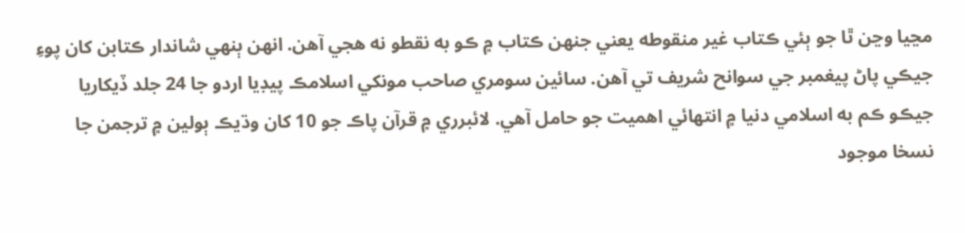مڃيا وڃن ٿا جو ٻئي ڪتاب غير منقوطه يعني جنهن ڪتاب ۾ ڪو به نقطو نه هجي آهن. انهن ٻنهي شاندار ڪتابن کان پوءِ جيڪي پاڻ پيغمبر جي سوانح شريف تي آهن. سائين سومري صاحب مونکي اسلامڪ پيڊيا اردو جا 24 جلد ڏيکاريا جيڪو ڪم به اسلامي دنيا ۾ انتهائي اهميت جو حامل آهي. لائبرري ۾ قرآن پاڪ جو 10 کان وڌيڪ ٻولين ۾ ترجمن جا نسخا موجود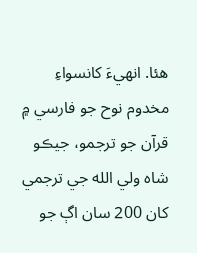هئا. انهيءَ کانسواءِ مخدوم نوح جو فارسي ۾ قرآن جو ترجمو، جيڪو شاه ولي الله جي ترجمي کان 200 سان اڳ جو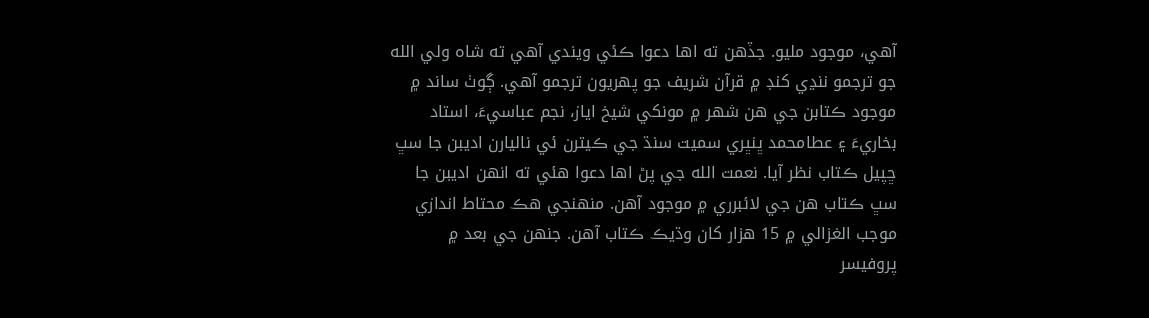آهي، موجود مليو. جڏهن ته اها دعوا ڪئي ويندي آهي ته شاه ولي الله جو ترجمو ننڍي کنڊ ۾ قرآن شريف جو پهريون ترجمو آهي. ڳوٺ ساند ۾ موجود ڪتابن جي هن شهر ۾ مونکي شيخ اياز، نجم عباسيءَ، استاد بخاريءَ ۽ عطامحمد ڀنڀري سميت سنڌ جي ڪيترن ئي ناليارن اديبن جا سڀ ڇپيل ڪتاب نظر آيا. نعمت الله جي پڻ اها دعوا هئي ته انهن اديبن جا سڀ ڪتاب هن جي لائبرري ۾ موجود آهن. منهنجي هڪ محتاط اندازي موجب الغزالي ۾ 15 هزار کان وڌيڪ ڪتاب آهن. جنهن جي بعد ۾ پروفيسر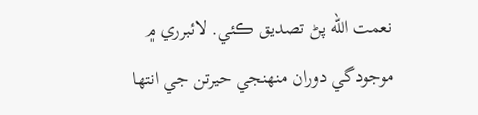نعمت الله پڻ تصديق ڪئي. لائبرري ۾ موجودگي دوران منهنجي حيرتن جي انتها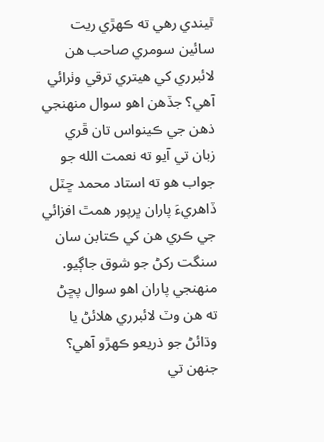ٿيندي رهي ته ڪهڙي ريت سائين سومري صاحب هن لائبرري کي هيتري ترقي وٺرائي آهي؟ جڏهن اهو سوال منهنجي ذهن جي ڪينواس تان ڦري زبان تي آيو ته نعمت الله جو جواب هو ته استاد محمد ڇٽل ڏاهريءَ پاران ڀرپور همٿ افزائي جي ڪري هن کي ڪتابن سان سنگت رکڻ جو شوق جاڳيو. منهنجي پاران اهو سوال پڇڻ ته هن وٽ لائبرري هلائڻ يا وڌائڻ جو ذريعو ڪهڙو آهي؟ جنهن تي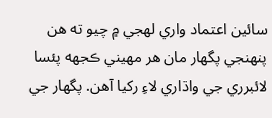سائين اعتماد واري لهجي ۾ چيو ته هن پنهنجي پگهار مان هر مهيني ڪجهه پئسا لائبرري جي واڌاري لاءِ رکيا آهن. پگهار جي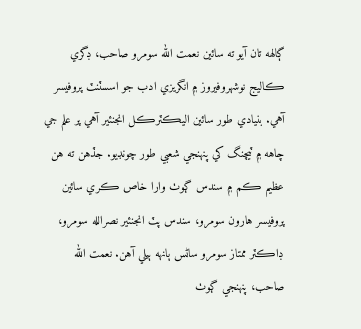ڳالهه تان آيو ته سائين نعمت الله سومرو صاحب، ڊگري ڪاليج نوشهروفيروز ۾ انگريزي ادب جو اسسٽنٽ پروفيسر آهي. بنيادي طور سائين اليڪٽرڪل انجنئير آهي پر علم جي چاهه ۾ ٽيچنگ کي پنهنجي شعبي طور چونڊيو. جڏهن ته هن عظيم ڪم ۾ سندس ڳوٺ وارا خاص ڪري سائين پروفيسر هارون سومرو، سندس پٽ انجنئير نصرالله سومرو، ڊاڪٽر ممتاز سومرو ساڻس ٻانهه ٻيلي آهن. نعمت الله صاحب، پنهنجي ڳوٺ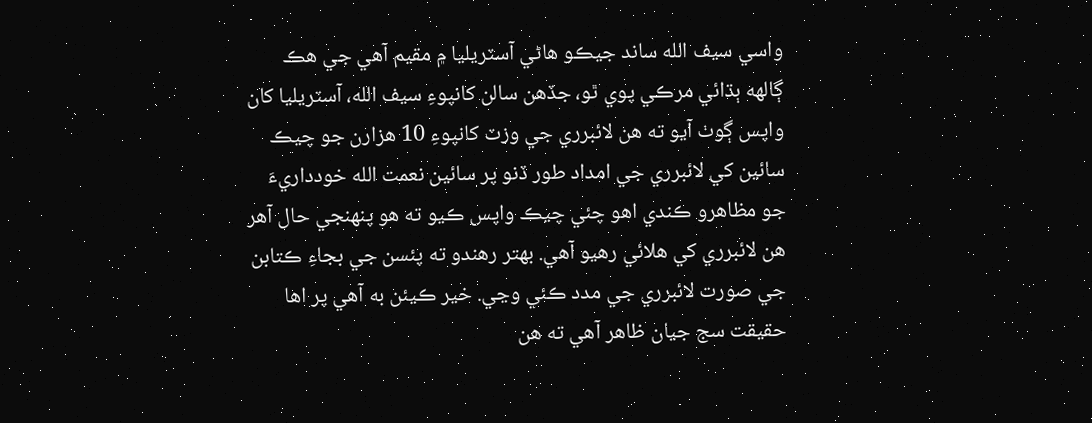واسي سيف الله ساند جيڪو هاڻي آسٽريليا ۾ مقيم آهي جي هڪ ڳالهه ٻڌائي مرڪي پوي ٿو، جڏهن سالن کانپوءِ سيف الله، آسٽريليا کان واپس ڳوٺ آيو ته هن لائبرري جي وزٽ کانپوءِ 10 هزارن جو چيڪ سائين کي لائبرري جي امداد طور ڏنو پر سائين نعمت الله خودداريءَ جو مظاهرو ڪندي اهو چئي چيڪ واپس ڪيو ته هو پنهنجي حال آهر هن لائبرري کي هلائي رهيو آهي. بهتر رهندو ته پئسن جي بجاءِ ڪتابن جي صورت لائبرري جي مدد ڪئي وڃي. خير ڪيئن به آهي پر اها حقيقت سج جيان ظاهر آهي ته هن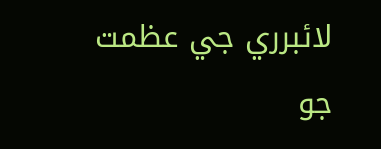لائبرري جي عظمت جو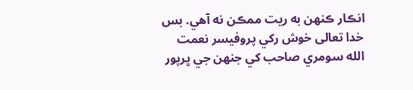انڪار ڪنهن به ريت ممڪن نه آهي. بس خدا تعالى خوش رکي پروفيسر نعمت الله سومري صاحب کي جنهن جي ڀرپور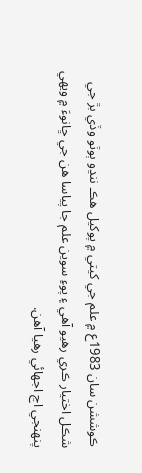ڪوششن سان 1983ع ۾ علم جي کيتي ۾ پوکيل هڪ ننڍو ٻوٽو وڏي بڙ جي شڪل اختيار ڪري رهيو آهي ۽ پوءِ سوين علم جا پياسا هن جي ڇانوءَ ۾ ويهي پنهنجي اڃ اجهائي رهيا آهن.